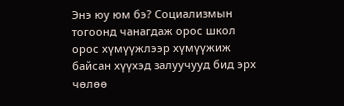Энэ юу юм бэ? Социализмын тогоонд чанагдаж орос школ орос хүмүүжлээр хүмүүжиж байсан хүүхэд залуучууд бид эрх чөлөө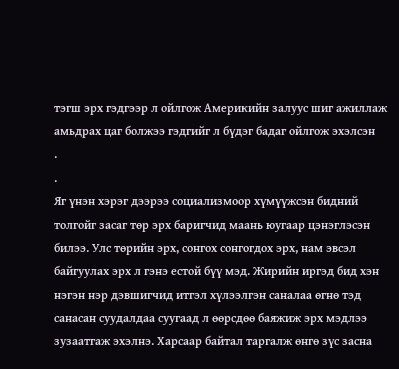тэгш эрх гэдгээр л ойлгож Америкийн залуус шиг ажиллаж амьдрах цаг болжээ гэдгийг л бүдэг бадаг ойлгож эхэлсэн
.
.
Яг үнэн хэрэг дээрээ социализмоор хүмүүжсэн бидний толгойг засаг төр эрх баригчид маань юугаар цэнэглэсэн билээ. Улс төрийн эрх, сонгох сонгогдох эрх, нам эвсэл байгуулах эрх л гэнэ eстой бүү мэд. Жирийн иргэд бид хэн нэгэн нэр дэвшигчид итгэл хүлээлгэн саналаа өгнө тэд санaсан суудалдаа суугаад л өөрсдөө баяжиж эрх мэдлээ зузаатгаж эхэлнэ. Харсаар байтал таргалж өнгө зүс засна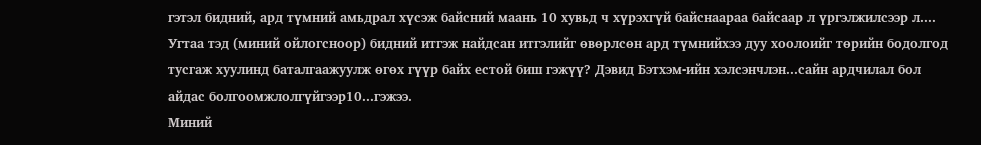гэтэл бидний, ард түмний амьдрал хүсэж байсний маань 10 хувьд ч хүрэхгүй байснаараа байсаар л үргэлжилсээр л....
Угтаа тэд (миний ойлогсноор) бидний итгэж найдсан итгэлийг өвөрлсөн ард түмнийхээ дуу хоолоийг төрийн бодолгод тусгаж хуулинд баталгаажуулж өгөх гүүр байх естой биш гэжүү? Дэвид Бэтхэм-ийн хэлсэнчлэн...сайн ардчилал бол айдас болгоомжлолгүйгээр10...гэжээ.
Миний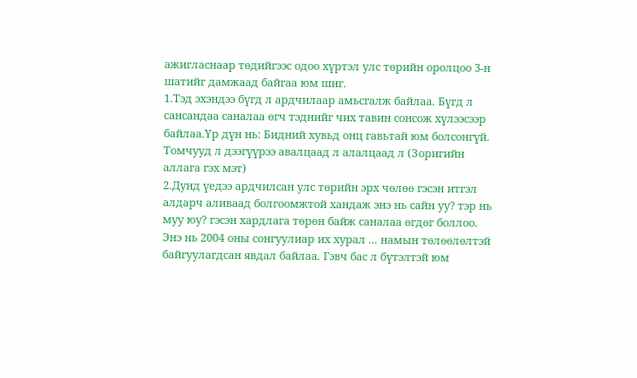ажигласнаар төдийгээс одоо хүртэл улс төрийн оролцоо 3-н шатийг дамжаад байгаа юм шиг.
1.Тэд эхэндээ бүгд л ардчилаар амьсгалж байлаа. Бүгд л сансандаа саналаа өгч тэднийг чих тавин сонсож хүлээсээр байлаа.Үр дүн нь: Бидний хувьд онц гавьтай юм болсонгүй. Томчууд л дээгүүрээ авалцаад л алалцаад л (Зоригийн аллага гэх мэт)
2.Дунд үедээ ардчилсан улс төрийн эрх чөлөө гэсэн итгэл алдарч аливаад болгоомжтой хандаж энэ нь сайн уу? тэр нь муу юу? гэсэн хардлага төрөн байж саналаа өгдөг боллоо. Энэ нь 2004 оны сонгуулиар их хурал ... намын төлөөлөлтэй байгуулагдсан явдал байлаа. Гэвч бас л бүтэлтэй юм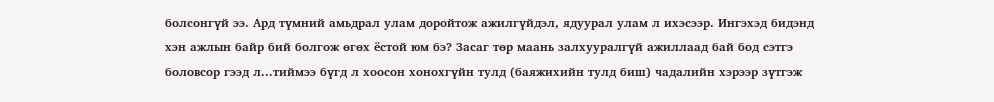болсонгүй ээ. Ард түмний амьдрал улам доройтож ажилгүйдэл, ядуурал улам л ихэсээр. Ингэхэд бидэнд хэн ажлын байр бий болгож өгөх ёстой юм бэ? Засаг төр маань залхууралгүй ажиллаад бай бод сэтгэ боловсор гээд л...тиймээ бүгд л хоосон хонохгүйн тулд (баяжихийн тулд биш) чадалийн хэрээр зүтгэж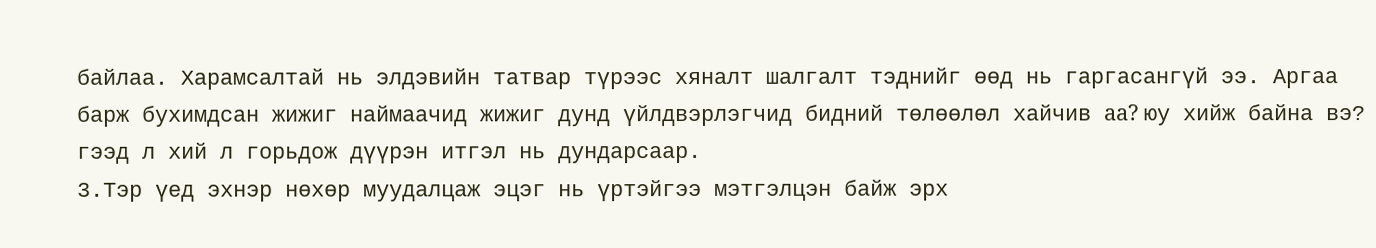байлаа. Харамсалтай нь элдэвийн татвар түрээс хяналт шалгалт тэднийг өөд нь гаргaсангүй ээ. Аргаа барж бухимдсан жижиг наймаачид жижиг дунд үйлдвэрлэгчид бидний төлөөлөл хайчив aa? юу хийж байна вэ? гээд л хий л горьдож дүүрэн итгэл нь дундарсаар.
3.Тэр үед эхнэр нөхөр муудалцаж эцэг нь үртэйгээ мэтгэлцэн байж эрх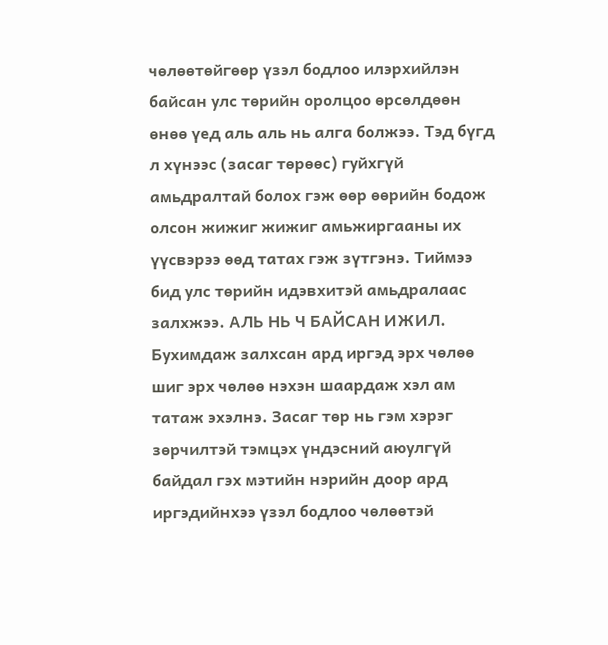чөлөөтөйгөөр үзэл бодлоо илэрхийлэн байсан улс төрийн оролцоо өрсөлдөөн өнөө үед аль аль нь алга болжээ. Тэд бүгд л хүнээс (засаг төрөөс) гуйхгүй амьдралтай болох гэж өөр өөрийн бодож олсон жижиг жижиг амьжиргааны их үүсвэрээ өөд татах гэж зүтгэнэ. Тиймээ бид улс төрийн идэвхитэй амьдралаас залхжээ. АЛЬ НЬ Ч БАЙСАН ИЖИЛ.
Бухимдаж залхсан ард иргэд эрх чөлөө шиг эрх чөлөө нэхэн шаардаж хэл ам татаж эхэлнэ. Засаг төр нь гэм хэрэг зөрчилтэй тэмцэх үндэсний аюулгүй байдал гэх мэтийн нэрийн доор ард иргэдийнхээ үзэл бодлоо чөлөөтэй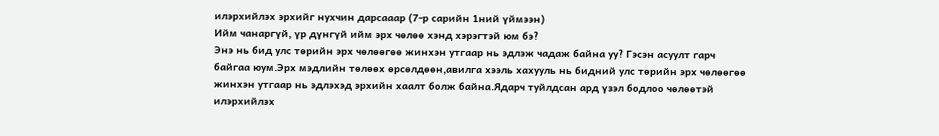илэрхийлэх эрхийг нухчин дарсааар (7-р сарийн 1ний үймээн)
Ийм чанаргүй, үр дүнгүй ийм эрх чөлөө хэнд хэрэгтэй юм бэ?
Энэ нь бид улс төрийн эрх чөлөөгөө жинхэн утгаар нь эдлэж чадаж байна уу? Гэсэн асуулт гарч байгаа юум.Эрх мэдлийн төлөөх өрсөлдөөн,авилга хээль хахууль нь бидний улс төрийн эрх чөлөөгөө жинхэн утгаар нь эдлэхэд эрхийн хаалт болж байна.Ядарч туйлдсан ард үзэл бодлоо чөлөөтэй илэрхийлэх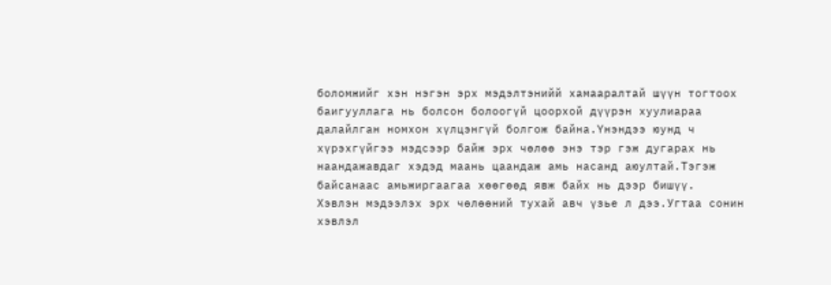боломжийг хэн нэгэн эрх мэдэлтэнийй хамааралтай шүүн тогтоох баигууллага нь болсон болоогүй цоорхой дүүрэн хуулиараа далайлган номхон хүлцэнгүй болгож байна.Үнэндээ юунд ч хүрэхгүйгээ мэдсээр байж эрх чөлөө энэ тэр гэж дугарах нь наандажавдаг хэдэд маань цаандаж амь насанд аюултай.Тэгэж байсанаас амьжиргаагаа хөөгөөд явж байх нь дээр бишүү.
Хэвлэн мэдээлэх эрх чөлөөний тухай авч үзье л дээ.Угтаа сонин хэвлэл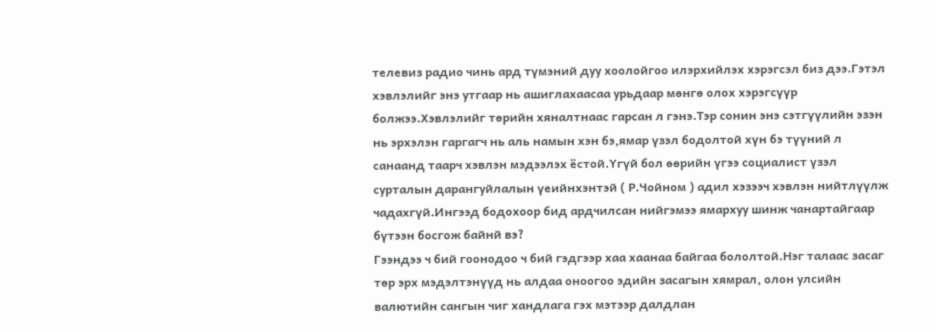телевиз радио чинь ард түмэний дуу хоолойгоо илэрхийлэх хэрэгсэл биз дээ.Гэтэл хэвлэлийг энэ утгаар нь ашиглахаасаа урьдаар мөнгө олох хэрэгсүүр болжээ.Хэвлэлийг төрийн хяналтнаас гарсан л гэнэ.Тэр сонин энэ сэтгүүлийн эзэн нь эрхэлэн гаргагч нь аль намын хэн бэ,ямар үзэл бодолтой хүн бэ түүний л санаанд таарч хэвлэн мэдээлэх ёстой.Үгүй бол өөрийн үгээ социалист үзэл сурталын дарангуйлалын үеийнхэнтэй ( Р.Чойном ) адил хэзээч хэвлэн нийтлүүлж чадахгүй.Ингээд бодохоор бид ардчилсан нийгэмээ ямархуу шинж чанартайгаар бүтээн босгож байнй вэ?
Гээндээ ч бий гоонодоо ч бий гэдгээр хаа хаанаа байгаа бололтой.Нэг талаас засаг төр эрх мэдэлтэнүүд нь алдаа оноогоо эдийн засагын хямрал, олон улсийн валютийн сангын чиг хандлага гэх мэтээр далдлан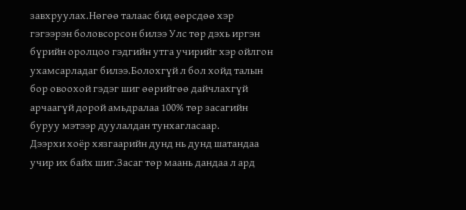завхруулах.Нөгөө талаас бид өөрсдөө хэр гэгээрэн боловсорсон билээ Улс төр дэхь иргэн бүрийн оролцоо гэдгийн утга учирийг хэр ойлгон ухамсарладаг билээ.Болохгүй л бол хойд талын бор овоохой гэдэг шиг өөрийгөө дайчлахгүй арчаагүй дорой амьдралаа 100% төр засагийн буруу мэтээр дуулалдан тунхагласаар.
Дээрхи хоёр хязгаарийн дунд нь дунд шатандаа учир их байх шиг.Засаг төр маань дандаа л ард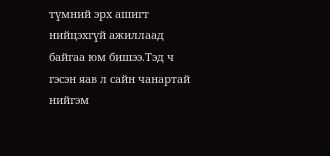түмний эрх ашигт нийцэхгүй ажиллаад байгаа юм бишээ.Тэд ч гэсэн яав л сайн чанартай нийгэм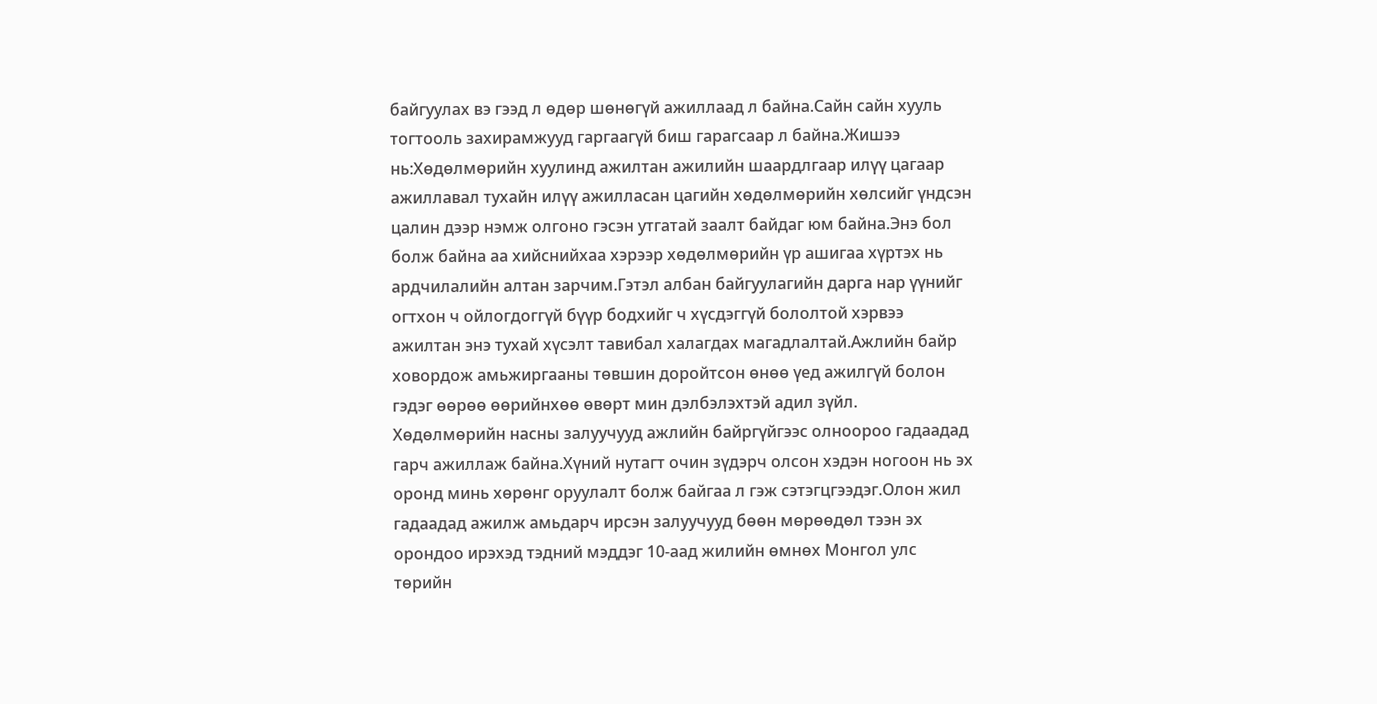байгуулах вэ гээд л өдөр шөнөгүй ажиллаад л байна.Сайн сайн хууль тогтооль захирамжууд гаргаагүй биш гарагсаар л байна.Жишээ нь:Хөдөлмөрийн хуулинд ажилтан ажилийн шаардлгаар илүү цагаар ажиллавал тухайн илүү ажилласан цагийн хөдөлмөрийн хөлсийг үндсэн цалин дээр нэмж олгоно гэсэн утгатай заалт байдаг юм байна.Энэ бол болж байна аа хийснийхаа хэрээр хөдөлмөрийн үр ашигаа хүртэх нь ардчилалийн алтан зарчим.Гэтэл албан байгуулагийн дарга нар үүнийг огтхон ч ойлогдоггүй бүүр бодхийг ч хүсдэггүй бололтой хэрвээ ажилтан энэ тухай хүсэлт тавибал халагдах магадлалтай.Ажлийн байр ховордож амьжиргааны төвшин доройтсон өнөө үед ажилгүй болон гэдэг өөрөө өөрийнхөө өвөрт мин дэлбэлэхтэй адил зүйл.
Хөдөлмөрийн насны залуучууд ажлийн байргүйгээс олноороо гадаадад гарч ажиллаж байна.Хүний нутагт очин зүдэрч олсон хэдэн ногоон нь эх оронд минь хөрөнг оруулалт болж байгаа л гэж сэтэгцгээдэг.Олон жил гадаадад ажилж амьдарч ирсэн залуучууд бөөн мөрөөдөл тээн эх орондоо ирэхэд тэдний мэддэг 10-аад жилийн өмнөх Монгол улс төрийн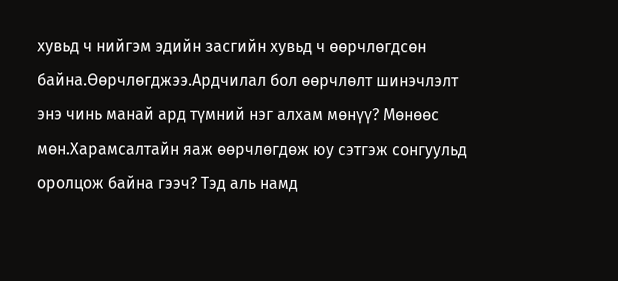хувьд ч нийгэм эдийн засгийн хувьд ч өөрчлөгдсөн байна.Өөрчлөгджээ.Ардчилал бол өөрчлөлт шинэчлэлт энэ чинь манай ард түмний нэг алхам мөнүү? Мөнөөс мөн.Харамсалтайн яаж өөрчлөгдөж юу сэтгэж сонгуульд оролцож байна гээч? Тэд аль намд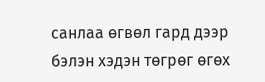санлаа өгвөл гард дээр бэлэн хэдэн төгрөг өгөх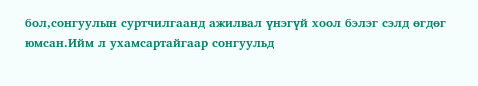бол,сонгуулын суртчилгаанд ажилвал үнэгүй хоол бэлэг сэлд өгдөг юмсан.Ийм л ухамсартайгаар сонгуульд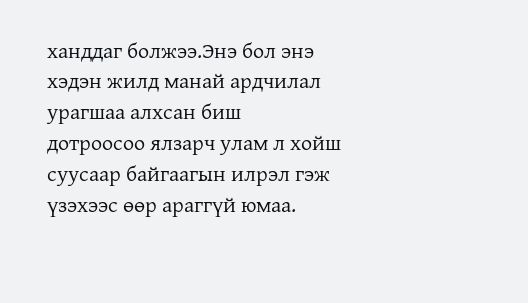ханддаг болжээ.Энэ бол энэ хэдэн жилд манай ардчилал урагшаа алхсан биш дотроосоо ялзарч улам л хойш суусаар байгаагын илрэл гэж үзэхээс өөр араггүй юмаа.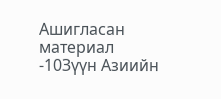Ашигласан материал
-10Зүүн Азиийн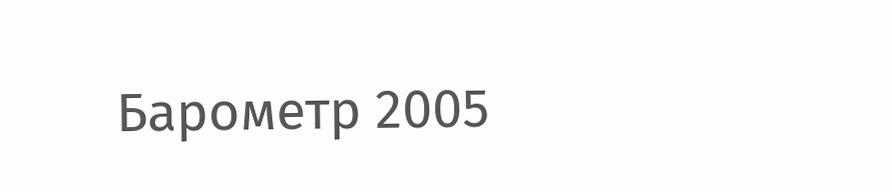Барометр 2005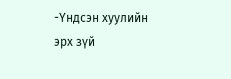-Үндсэн хуулийн эрх зүй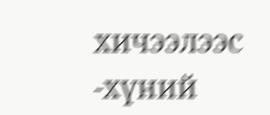хичээлээс
-хүний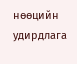нөөцийн удирдлага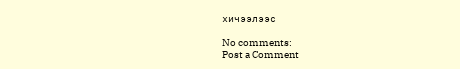хичээлээс

No comments:
Post a Comment